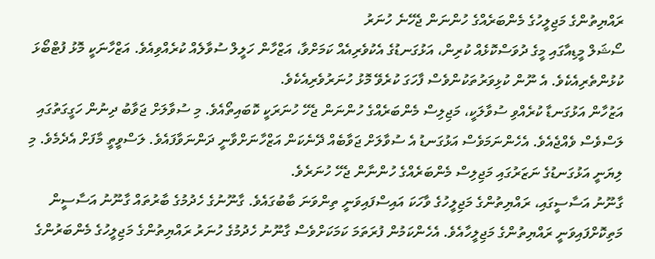ރައްޔިތުންގެ މަޖިލީހުގެ މެންބަރެއްގެ ހުންނަން ޖެހޭނެ ހުނަރު
ސޯޝަލް މީޑިއާގައި މީގެ ދުވަސްކޮޅެއް ކުރިން، އަޅުގަނޑުގެ އެކުވެރިއެއް ކަމަށްވާ، އަޒްހާން ހަލީލް ސުވާލެއް ކުރެއްވިއެވެ. އަޒްހާނަކީ މޮޅު ފުޓްބޯޅަ ކުޅުންތެރިއެކެވެ. އެ ނޫން ކުޅިވަރުތަކުންވެސް ފާހަގަ ކުރެވޭ މޮޅު ހުނަރުވެރިއެކެވެ.
އަޒުހާން އަޅުގަނޑާ ކުރެއްވި ސުވާލަކީ، މަޖިލިސް މެންބަރެއްގެ ހުންނަން ޖެހޭ ހުނަރަކީ ކޮބައިތޯއެވެ. މި ސުވާލަށް ޖަވާބު ދިނުން ހަގީގަތުގައި ލަސްވެސް ވެއްޖެއެވެ. އެހެންނަމަވެސް އަޅުގަނޑު އެ ސުވާލަށް ޖަވާބެއް ދޭނެކަން އަޒްހާނަށްވާނީ ދަންނަވާފައެވެ. ލަސްވީތީ މާފަށް އެދެމެވެ. މި ލިޔަނީ އަޅުގަނޑުގެ ނަޒަރުގައި މަޖިލިސް މެންބަރެއްގެ ހުންނާން ޖެހޭ ހުނަރެވެ.
ގާނޫނު އަސާސީގައި، ރައްޔިތުންގެ މަޖިލީހުގެ ވާހަކަ އައިސްފައިވަނީ ތިންވަނަ ބާބުގައެވެ. ގާނޫނުގެ ހެދުމުގެ ބާރުތައް ގާނޫނު އަސާސީން މަތިކޮށްފައިވަނީ ރައްޔިތުންގެ މަޖިލީހާއެވެ. އެހެންކަމުން ފުރަތަމަ ކަމަކަށްވެސް ގާނޫނު ހެދުމުގެ ހުނަރު ރައްޔިތުންގެ މަޖިލީހުގެ މެންބަރުންގެ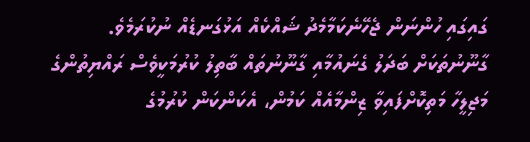ގައިގައި ހުންނަން ޖެހޭނެކަމާމެދު ޝައްކެއް އަޅުގަނޑެއް ނުކުރަމެވެ. ގާނޫނުތަކަށް ބަދަލު ގެނައުމާއި ގާނޫނުތައް ބާތިލު ކުރުމަކީވެސް ރައްޔިތުންގެ މަޖިލީހާ މަތިކޮށްފައިވާ ޒިންމާއެއް ކަމުން، އެކަންކަން ކުރުމުގެ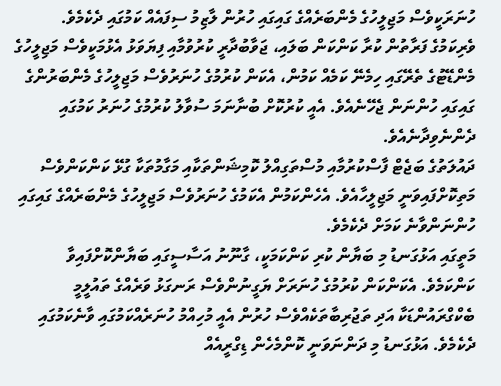ހުނަރަކީވެސް މަޖިލީހުގެ މެންބަރެއްގެ ގައިގައި ހުރުން ލާޒިމު ސިފައެއް ކަމުގައި ދެކެމެވެ.
ވެރިކަމުގެ ފަރާތުން ކުރާ ކަންކަން ބަލައި، ޖަވާބުދާރީ ކުރުވުމާއި ފިޔަވަޅު އެޅުމަކީވެސް މަޖިލީހުގެ މެންޑޭޓުގެ ތެރޭގައި ހިމެނޭ ކަމެއް ކަމުން، އެކަން ކުރުމުގެ ހުނަރުވެސް މަޖިލީހުގެ މެންބަރުންގެ ގައިގައި ހުންނަން ޖެހޭނެއެވެ. އެއީ ކުރުކޮށް ބުނާނަމަ ސުވާލު ކުރުމުގެ ހުނަރު ކަމުގައި ދެންނެވިދާނެއެވެ.
ދައުލަތުގެ ބަޖެޓް ފާސްކުރުމާއި މުސްތަގިއްލު ކޮމިޝަންތަކާއި މަގާމުތަކާ ގުޅޭ ކަންކަންވެސް މަތިކޮށްފައިވަނީ މަޖިލީހާއެވެ. އެހެންކަމުން އެކަމުގެ ހުނަރުވެސް މަޖިލީހުގެ މެންބަރެއްގެ ގައިގައި ހުންނަންވާނެ ކަމަށް ދެކެމެވެ.
މަތީގައި އަޅުގަނޑު މި ބަޔާން ކުރި ކަންކަމަކީ، ގާނޫނު އަސާސީގައި ބަޔާންކޮށްފައިވާ ކަންކަމެވެ. އެކަންކަން ކުރުމުގެ ހުނަރަށް ޔަގީނުންވެސް ރަނގަޅު ވަރެއްގެ ތައުލީމީ ބެކްގްރައުންޑަކާ އަދި ތަޖުރިބާތަކެއްވެސް ހުރުން އެއީ މުހިއްމު ހުނަރެއްކަމުގައި ވާނެކަމުގައި ދެކެމެވެ. އަޅުގަނޑު މި ދަންނަވަނީ ކޮންމެހެން ޑިގްރީއެއް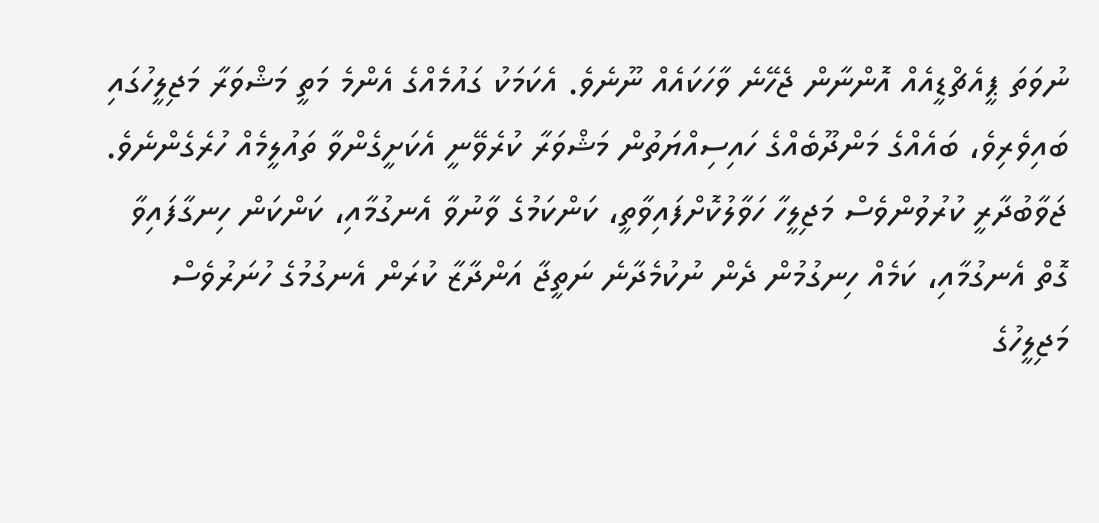ނުވަތަ ޕީއެޗްޑީއެއް އޮންނާން ޖެހޭނެ ވާހަކައެއް ނޫނެވެ. އެކަމަކު ގައުމެއްގެ އެންމެ މަތީ މަޝްވަރާ މަޖިލީހުގައި ބައިވެރިވެ، ބައެއްގެ މަންދޫބެއްގެ ހައިސިއްޔަތުން މަޝްވަރާ ކުރެވޭނީ އެކަށީގެންވާ ތައުލީމެއް ހުރެގެންނެވެ.
ޖަވާބުދާރީ ކުރުވުންވެސް މަޖިލީހާ ހަވާލުކޮށްފައިވާތީ، ކަންކަމުގެ ވާނުވާ އެނގުމާއި، ކަންކަން ހިނގާފައިވާ ގޮތް އެނގުމާއި، ކަމެއް ހިނގުމުން ދެން ނުކުމެދާނެ ނަތީޖާ އަންދާޒާ ކުރަން އެނގުމުގެ ހުނަރުވެސް މަޖިލީހުގެ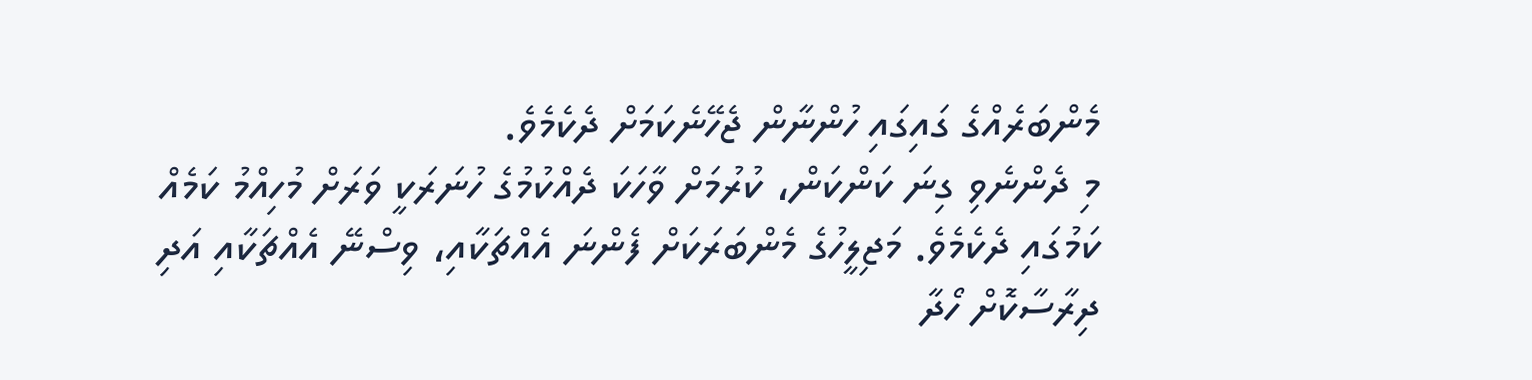މެންބަރެއްގެ ގައިގައި ހުންނާން ޖެހޭނެކަމަށް ދެކެމެވެ.
މި ދެންނެވި ގިނަ ކަންކަން، ކުރުމަށް ވާހަކަ ދެއްކުމުގެ ހުނަރަކީ ވަރަށް މުހިއްމު ކަމެއް ކަމުގައި ދެކެމެވެ. މަޖިލީހުގެ މެންބަރަކަށް ފެންނަ އެއްޗަކާއި، ވިސްނޭ އެއްޗަކާއި އަދި ދިރާސާކޮށް ހޯދާ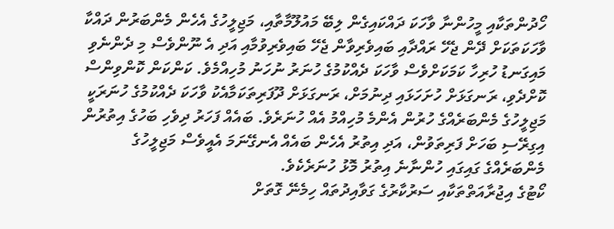ހޯދުންތަކާއި މީހުންނާ ވާހަކަ ދައްކައިގެން ލިބޭ މައުލޫމާތާއި، މަޖިލީހުގެ އެހެން މެންބަރުން ދައްކާ ވާހަކަތަކަށް ދޭން ޖެހޭ ރައްދާއި ބައިވެރިވާން ޖެހޭ ބައިވެރިވުމާއި އަދި އެ ނޫންވެސް މި ދެންނެވި މައިގަނޑު ހުރިހާ ކަމަކަށްވެސް ވާހަކަ ދެއްކުމުގެ ހުނަރު ނުހަނު މުހިއްމެވެ. ކަންކަން ކޮންވިންސް ކޮށްދެވި، ރަނގަޅަށް ހުށަހަޅައި ދިނުމަށް، ރަނގަޅަށް ދޫފަރިތަކަމާއެކު ވާހަކަ ދެއްކުމުގެ ހުނަރަކީ މަޖިލީހުގެ މެންބަރެއްގެ ހުރުން އެންމެ މުހިއްމު އެއް ހުނަރެވެ. ބައެއް ފަހަރު ދިވެހި ބަހުގެ އިތުރުން އިގިރޭސި ބަހަށް ފަރިތަވުން، އަދި އިތުރު އެހެން ބައެއް އެނގޭނަމަ އެއީވެސް މަޖިލީހުގެ މެންބަރެއްގެ ގައިގައި ހުންނާނެ އިތުރު މޮޅު ހުނަރެކެވެ.
ކޯޓުގެ އިޖުރާއަތްތަކާއި ސަރުކާރުގެ ގަވާއިދުތައް ހިމެނޭ ގޮތަށް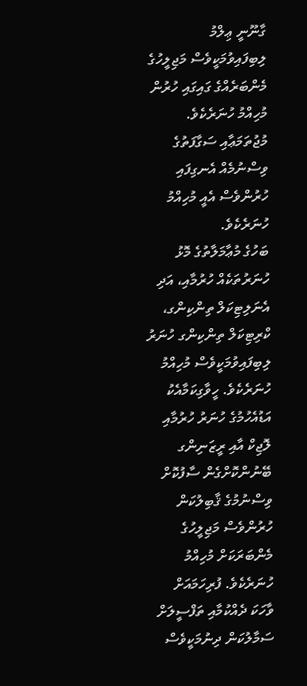ގާނޫނީ ޢިލްމު ލިބިފައިވުމަކީވެސް މަޖިލީހުގެ މެންބަރެއްގެ ގައިގައި ހުރުން މުހިއްމު ހުނަރެކެވެ. މުޖުތަމަޢާއި ސަގާފަތުގެ ވިސްނުމެއް އެނގިފައި ހުރުންވެސް އެއީ މުހިއްމު ހުނަރެކެވެ.
ބަހުގެ މުޢާމަލާތުގެ މޮޅު ހުނަރުތަކެއް ހުރުމާއި، އަދި އެނަލިޓިކަލް ތިންކިންގ، ކްރިޓިކަލް ތިންކިންގ ހުނަރު ލިބިފައިވުމަކީވެސް މުހިއްމު ހުނަރެކެވެ. ހީވާގިކަމާއެކު އަޑުއެހުމުގެ ހުނަރު ހުރުމާއި ލޮޖިކް އާއި ރީޒަނިންގ ބޭނުންކޮށްގެން ސާފުކޮށް ވިސްނުމުގެ ޤާބިލުކަން ހުރުންވެސް މަޖިލީހުގެ މެންބަރަކަށް މުހިއްމު ހުނަރެކެވެ. ފުރިހަމައަށް ވާހަކަ ދެއްކުމާއި ތަފްސީލަށް ސަމާލުކަން ދިނުމަކީވެސް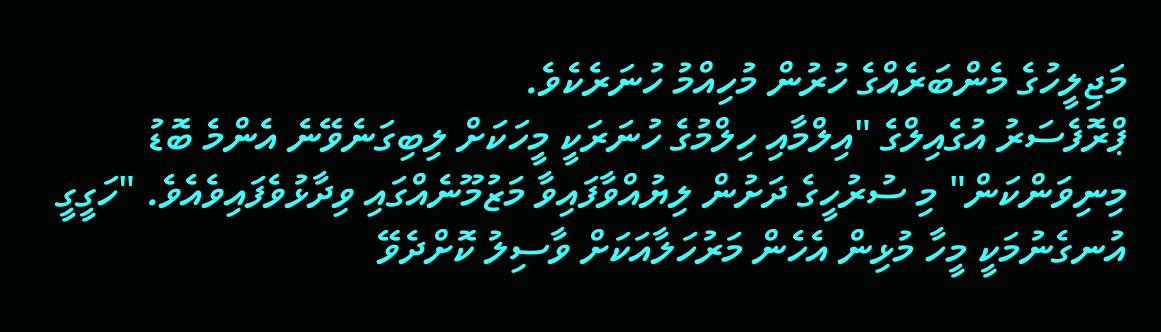މަޖިލީހުގެ މެންބަރެއްގެ ހުރުން މުހިއްމު ހުނަރެކެވެ.
ޕްރޮފެސަރު އުގެއިލްގެ "އިލްމާއި ހިލްމުގެ ހުނަރަކީ މީހަކަށް ލިބިގަނެވޭނެ އެންމެ ބޮޑު މިނިވަންކަން" މި ސުރުހީގެ ދަށުން ލިޔުއްވާފައިވާ މަޒުމޫނެއްގައި ވިދާޅުވެފައިވެއެވެ. "ހަގީގީ އުނގެނުމަކީ މީހާ މުޅިން އެހެން މަރުހަލާއަކަށް ވާސިލު ކޮށްދެވޭ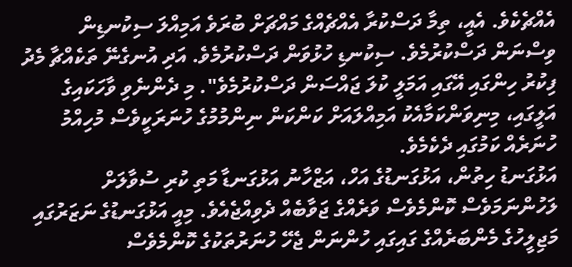އެއްޗެކެވެ. އެއީ، ތިމާ ދަސްކުރާ އެއްޗެއްގެ މައްޗަށް ބުރަވެ އަމިއްލަ ސިކުނޑިން ވިސްނަން ދަސްކުރުމެވެ. ސިކުނޑި ހުޅުވަން ދަސްކުރުމެވެ. އަދި އުނގެނޭ ތަކެއްޗާ މެދު ފިކުރު ހިންގައި އޭގައި އަމަލީ ކުލަ ޖައްސަން ދަސްކުރުމެވެ". މި ދެންނެވި ވާހަކައިގެ އަލީގައި، މިނިވަންކަމާއެކު އަމިއްލައަށް ކަންކަން ނިންމުމުގެ ހުނަރަކީވެސް މުހިއްމު ހުނަރެއް ކަމުގައި ދެކެމެވެ.
އަޅުގަނޑު ހިތުން، އަޅުގަނޑުގެ އަހް، އަޒްހާނު އަޅުގަނޑާ މަތި ކުރި ސުވާލަށް ލަހުންނަމަވެސް ކޮންމެވެސް ވަރެއްގެ ޖަވާބެއް ދެވިއްޖެއެވެ. މިއީ އަޅުގަނޑުގެ ނަޒަރުގައި މަޖިލީހުގެ މެންބަރެއްގެ ގައިގައި ހުންނަން ޖެހޭ ހުނަރުތަކުގެ ކޮންމެވެސް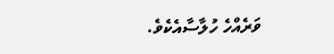ވަރެއްހެ ހުލާސާއެކެވެ.